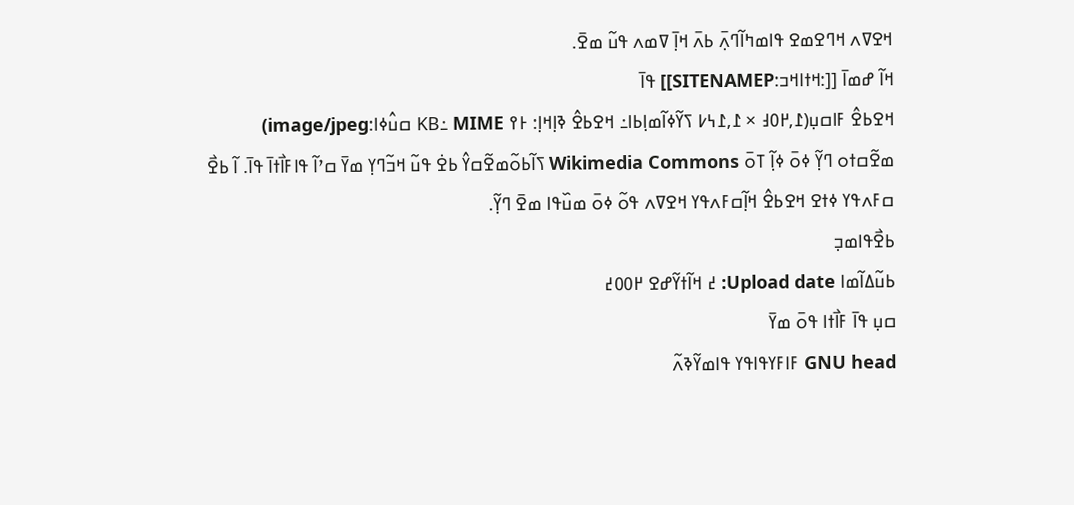ߞߐߜߍ ߞߣߐߘߐ ߟߊߘߤߊ߬ߣߍ߲߫ ߕߍ߫ ߞߊ߲߫ ߜߘߍ ߟߎ߬ ߘߐ߫.
ߞߊ߬ ߝߘߊ߫ [[:ߞߙߊߞߏ:SITENAMEP]] ߟߊ߫
ߞߐߕߐ߮ ߓߊߛߎ߲(߁,߂߀߃ × ߁,߁߆߇ ߖߌ߬ߦߊ߬ߘߊ߲ߕߊ߸ ߞߐߕߐ߮ ߢߊ߲ߞߊ߲: ߅߉ KB߸ MIME ߛߎ߮ߦߊ:image/jpeg)
ߘߐ߬ߛߙߋ ߣߌ߲߬ ߦߋ߫ ߦߊ߲߬ ߠߋ߫ Wikimedia Commons ߖߊ߬ߕߋ߬ߘߐ߬ߛߌ߮ ߕߐ߭ ߟߎ߬ ߞߏ߬ߣߌ߲ ߘߌ߫ ߛߴߊ߬ ߟߊߓߊ߯ߙߊ߫ ߟߊ߫. ߊ߬ ߕߐ߯ ߛߓߍߟߌ ߦߙߐ ߞߐߕߐ߮ ߞߊ߲߬ߛߓߍߟߌ ߞߐߜߍ ߟߋ߬ ߦߋ߫ ߘߎ߰ߟߊ ߘߐ߫ ߣߌ߲߬.
ߕߐ߯ߟߊߘߏ߲
ߕߎ߬ߡߊ߬ߘߊ Upload date: ߄ ߞߊ߬ߙߌ߬ߝߐ ߂߀߀߄
ߛߎ߲ ߟߊ߫ ߓߊ߯ߙߊ ߟߋ߫ ߘߌ߫
GNU head ߓߊߓߌߟߊߟߌ ߟߊߘߌ߬ߢߍ߬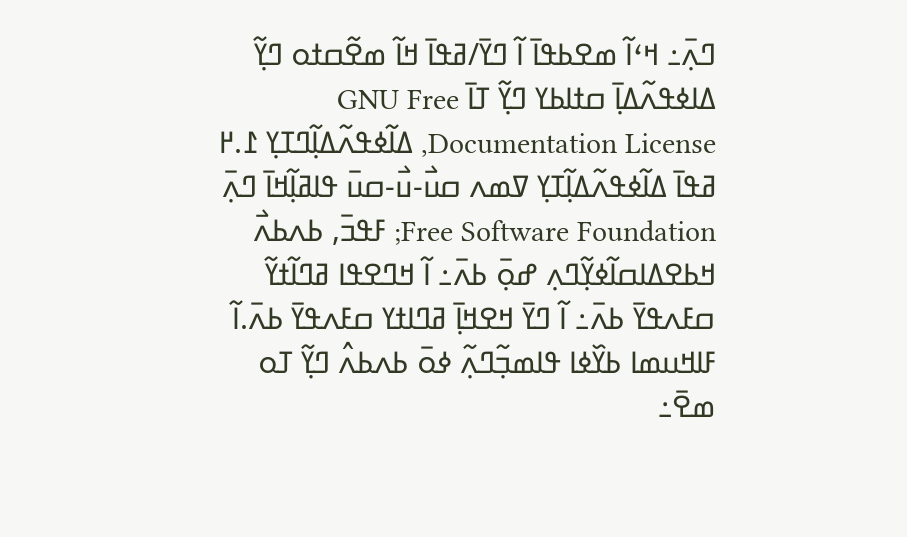ߣߍ߲߫߸ ߞߵߊ߬ ߘߐߕߟߊ߫ ߊ߬ ߣߌ߫/ߥߟߊ߫ ߞߊ߬ ߘߐ߬ߛߙߋ ߣߌ߲߬ ߡߊߦߟߍ߬ߡߊ߲߫ ߛߙߊߕߌ ߣߌ߲߬ ߠߊ߫ GNU Free Documentation License, ߡߊ߬ߦߟߍ߬ߡߊ߲߬ߣߠߌ߲ ߁.߂ ߥߟߊ߫ ߡߊ߬ߦߟߍ߬ߡߊ߲߬ߠߌ߲ ߜߘߍ ߛߎ߯-ߎ߯-ߛߎ߫ ߟߊߥߊ߲߬ߞߊ߫ ߣߍ߲߫ Free Software Foundation; ߓߟߏ߫, ߕߍߕߍ߯ ߞߕߐߡߊߛߊ߬ߦߌ߲߬ߣߍ߲ ߝߋ߲߫ ߕߍ߫߸ ߊ߬ ߞߣߐߟߊ ߥߣߊ߬ߙߌ߬ ߛߓߍߟߌ߫ ߕߍ߫߸ ߊ߬ ߣߌ߫ ߞߐߞߊ߲߫ ߥߣߊߙߌ ߛߓߍߟߌ߫ ߕߍ߫.ߊ߬ ߓߊߞߎߘߊ ߕߌ߰ߦߊ ߟߊߘߏ߲߬ߣߍ߲߬ ߦߋ߫ ߕߍߕߍ߮ ߣߌ߲߬ ߠߋ ߘߐ߫߸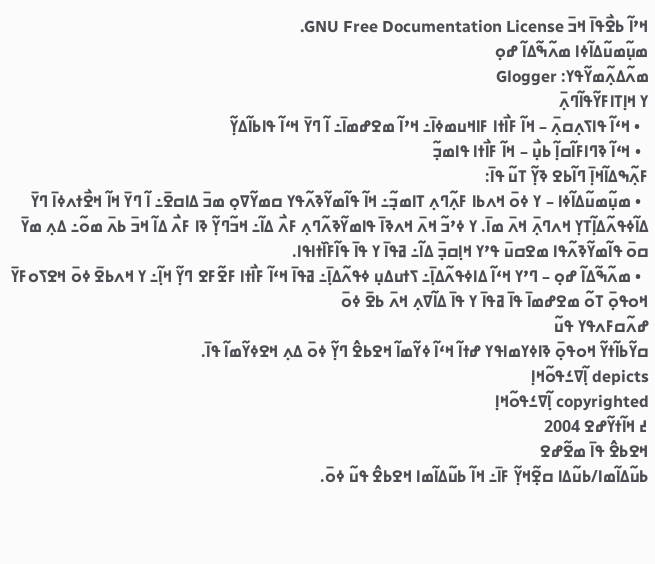ߞߴߊ߬ ߕߐ߯ߟߊ߫ ߞߏ߫ GNU Free Documentation License.
ߘߎ߲߬ߘߎ߬ߡߊ߬ߦߊ ߘߍ߬ߒ߬ߡߊ߬ ߝߋ߲
ߘߍ߬ߡߍ߲߬ߘߌ߬ߟߌ: Glogger
ߌ ߞߊ߲ߠߊߓߌ߬ߟߊ߬ߣߍ߲߫
  • ߞߵߊ߬ ߟߊߖߍ߲ߛߍ߲߫ – ߞߊ߬ ߓߊ߯ߙߊ ߓߊߞߎߘߦߊ߫߸ ߞߴߊ߬ ߘߐߝߘߊ߫߸ ߊ߬ ߣߌ߫ ߞߵߊ߬ ߟߊߕߊ߬ߡߌ߲߬
  • ߞߵߊ߬ ߢߣߊߓߊ߬ߛߊ߲߬ ߕߎ߲߯ – ߞߊ߬ ߓߊ߯ߙߊ ߟߊߘߏ߲߬
ߓߍ߲߬ߒߡߊ߬ߞߊ߲߫ ߣߊ߬ߕߐ ߢߌ߲߬ ߠߎ߬ ߟߊ߫:
  • ߘߎ߲߬ߘߎ߬ߡߊ߬ߦߊ – ߌ ߦߋ߫ ߞߍߕߊ ߓߍ߲߬ߣߍ߲ ߠߊߘߏ߲߬߸ ߞߊ߬ ߟߊ߬ߘߌ߬ߢߍ߬ߟߌ ߛߘߌ߬ߜߋ߲ ߘߏ߫ ߡߊߛߐ߫߸ ߊ߬ ߣߌ߫ ߞߊ߬ ߞߐ߯ߙߍߦߊ߫ ߣߌ߫ ߡߊ߬ߦߟߍ߬ߡߊ߲߬ߠߌ߲ ߞߍߣߍ߲߫ ߞߍ߫ ߘߊ߫. ߌ ߦߴߏ߬ ߞߍ߫ ߞߍߢߊ߫ ߟߊߘߌ߬ߢߍ߬ߣߍ߲ ߓߍ߯ ߡߊ߬߸ ߞߏ߬ߣߌ߲߬ ߢߊ ߓߍ߯ ߡߊ߬ ߞߏ߫ ߕߍ߫ ߘߋ߬߸ ߡߍ߲ ߘߌ߫ ߛߋ߫ ߟߊ߬ߘߌ߬ߢߍ߬ߟߊ ߘߐߛߎ߫ ߟߴߌ ߞߊ߲ߛߏ߲߫ ߡߊ߬߸ ߥߟߊ߫ ߌ ߟߊ߫ ߟߊ߬ߓߊ߰ߙߊߟߊ.
  • ߘߍ߬ߒ߬ߡߊ߬ ߝߋ߲ – ߣߴߌ ߞߵߊ߬ ߡߊߦߟߍ߬ߡߊ߲߫߸ ߖߙߎߡߎ߲ ߦߟߍ߬ߡߊ߲߫߸ ߥߟߊ߫ ߞߵߊ߬ ߓߊ߯ߙߊ ߓߐ߬ߓߐ ߣߌ߲߬ ߞߊ߲߬߸ ߌ ߞߍߕߐ߫ ߦߋ߫ ߞߐߖߋߓߌ߫ ߞߋߟߋ߲߫ ߠߋ߬ ߘߐߝߘߊ߫ ߟߊ߫ ߥߟߊ߫ ߌ ߟߊ߫ ߡߊ߬ߜߍ߲ ߞߍ߫ ߕߐ߫ ߦߋ߫
ߝߍ߬ߛߓߍߟߌ ߟߎ߬
ߛߌ߬ߕߊ߬ߙߌ߬ ߞߋߟߋ߲߫ ߢߊߦߌߘߊߟߌ ߝߙߊ߬ ߞߵߊ߬ ߦߌ߬ߘߊ߬ ߞߐߕߐ߮ ߣߌ߲߬ ߦߋ߫ ߡߍ߲ ߞߐߦߌ߬ߘߊ߬ ߟߊ߫.
depicts ߊ߲߬ߜߑߟߋ߬ߞߊ߲
copyrighted ߊ߲߬ߜߑߟߋ߬ߞߊ߲
߄ ߞߊ߬ߙߌ߬ߝߐ 2004
ߞߐߕߐ߮ ߟߊ߫ ߘߐ߬ߝߐ
ߕߎ߬ߡߊ߬ߘߊ/ߕߎ߬ߡߊ ߛߐ߲߬ߞߌ߲߬ ߓߊ߫߸ ߞߊ߬ ߕߎ߬ߡߊ߬ߘߊ ߞߐߕߐ߮ ߟߎ߬ ߦߋ߫.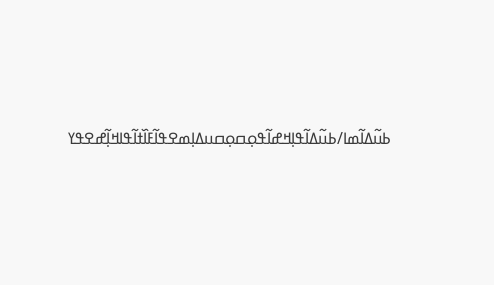ߕߎ߬ߡߊ߬ߘߊ/ߕߎ߬ߡߊ߬ߟߊ߲ߞߝߊ߬ߟߋ߲ߛߋ߲ߛߎߡߊ߲ߘߐߟߊ߬ߓߊ߰ߙߊ߬ߟߊߞߊ߲߬ߝߐߟߌ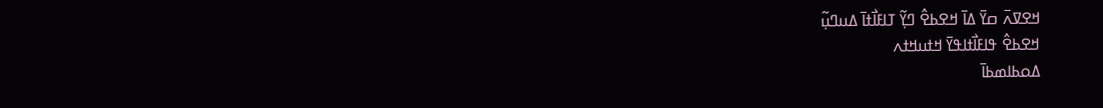ߞߐߜߍ߫ ߛߌ߫ ߡߊ߫ ߞߐߕߐ߮ ߣߌ߲߬ ߠߊߓߊ߯ߙߊ߫ ߡߎߣߎ߲߬
ߞߐߕߐ߮ ߟߊߓߊ߯ߙߊߟߌ߫ ߞߙߎߞߙߍ
ߡߋߕߊߘߕߊ߫